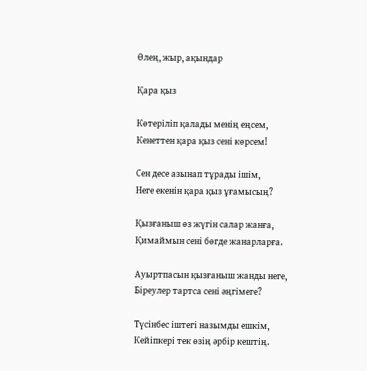Өлең, жыр, ақындар

Қара қыз

Көтеріліп қалады менің еңсем,
Кенеттен қара қыз сені көрсем!

Сен десе азынап тұрады ішім,
Неге екенін қара қыз ұғамысың?

Қызғаныш өз жүгін салар жанға,
Қимаймын сені бөгде жанарларға.

Ауыртпасын қызғаныш жанды неге,
Біреулер тартса сені әңгімеге?

Түсінбес іштегі назымды ешкім,
Кейіпкері тек өзің әрбір кештің.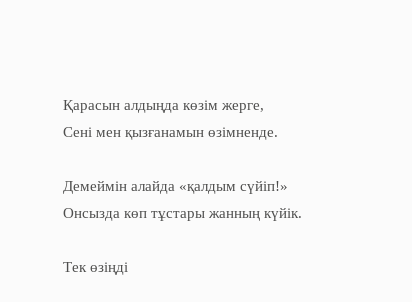Қарасын алдыңда көзім жерге,
Сені мен қызғанамын өзімненде.

Демеймін алайда «қалдым сүйіп!»
Онсызда көп тұстары жанның күйік.

Тек өзіңді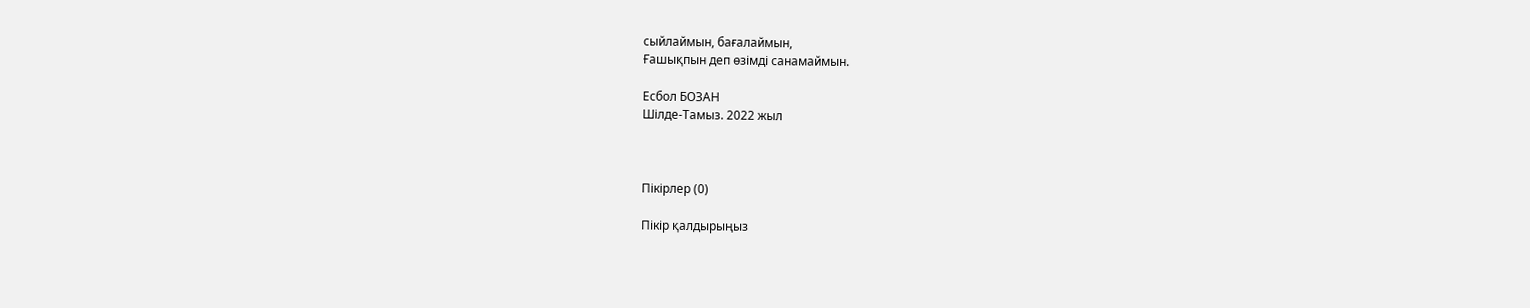сыйлаймын, бағалаймын,
Ғашықпын деп өзімді санамаймын.

Есбол БОЗАН
Шілде-Тамыз. 2022 жыл



Пікірлер (0)

Пікір қалдырыңыз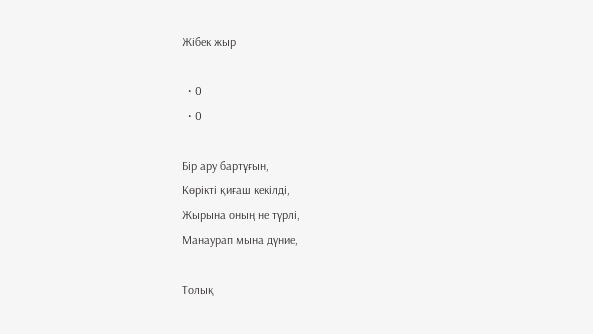Жібек жыр

  • 0
  • 0

Бір ару бартұғын,
Көрікті қиғаш кекілді,
Жырына оның не түрлі,
Манаурап мына дүние,

Толық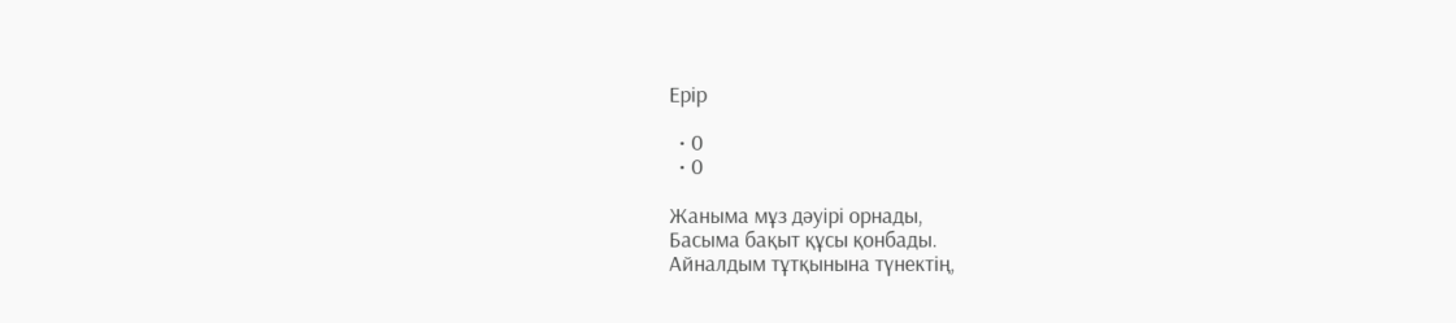Ерір

  • 0
  • 0

Жаныма мұз дәуірі орнады,
Басыма бақыт құсы қонбады.
Айналдым тұтқынына түнектің,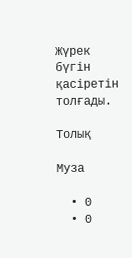Жүрек бүгін қасіретін толғады.

Толық

Муза

  • 0
  • 0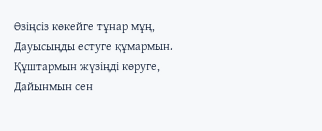Өзіңсіз көкейге тұнар мұң,
Дауысыңды естуге құмармын.
Құштармын жүзіңді көруге,
Дайынмын сен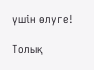үшін өлуге!

Толық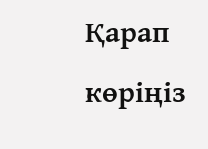Қарап көріңіз